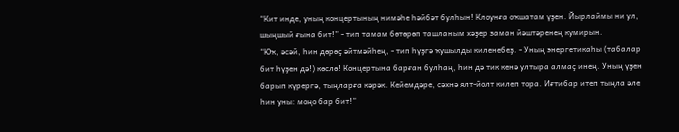“Кит инде, уның концертының нимәһе һәйбәт булһын! Клоунға оҡшатам үҙен. Йырлаймы ни ул, шыңшый ғына бит!” - тип тамам бөтөрөп ташланым хәҙер заман йәштәренең кумирын.
“Юҡ, әсәй, һин дөрөҫ әйтмәйһең, - тип һүҙгә ҡушылды киленебеҙ. - Уның энергетикаһы (табалар бит һүҙен дә!) көслө! Концертына барған булһаң, һин дә тик кенә ултыра алмаҫ инең. Уның үҙен барып күрергә, тыңларға кәрәк. Кейемдәре, сәхнә ялт-йолт килеп тора. Иғтибар итеп тыңла әле һин уны: моңо бар бит!”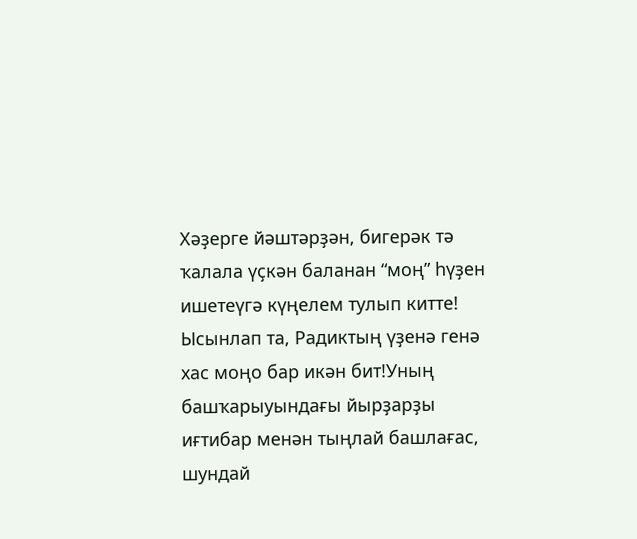Хәҙерге йәштәрҙән, бигерәк тә ҡалала үҫкән баланан “моң” һүҙен ишетеүгә күңелем тулып китте! Ысынлап та, Радиктың үҙенә генә хас моңо бар икән бит!Уның башҡарыуындағы йырҙарҙы иғтибар менән тыңлай башлағас, шундай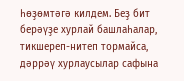һөҙөмтәгә килдем. Беҙ бит берәүҙе хурлай башлаһалар, тикшереп-нитеп тормайса, дәррәү хурлаусылар сафына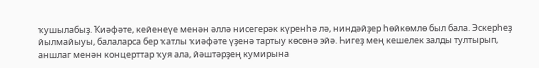ҡушылабыҙ. Ҡиәфәте, кейенеүе менән әллә нисегерәк күренһә лә, ниндәйҙер һөйкөмлө был бала. Эскерһеҙ йылмайыуы, балаларса бер ҡатлы ҡиәфәте үҙенә тартыу көсөнә эйә. Һигеҙ мең кешелек залды тултырып, аншлаг менән концерттар ҡуя ала, йәштәрҙең кумирына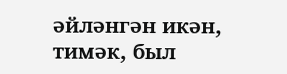әйләнгән икән, тимәк, был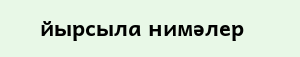йырсыла нимәлер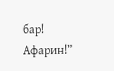бар! Афарин!”